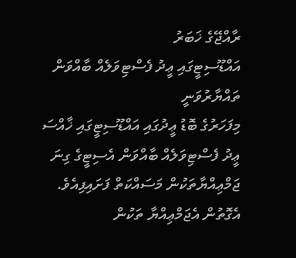ރާއްޖޭގެ ޚަބަރު
އައްޑޫސިޓީގައި ޢީދު ފެސްޓިވަލެއް ބާއްވަން ތައްޔާރުވަނީ
މިފަހަރުގެ ބޮޑު ޢީދުގައި އައްޑޫސިޓީގައި ޚާއްސަ ޢީދު ފެސްޓިވަލެއް ބާއްވަން އެސިޓީގެ ގިނަ ޖަމްޢިއްޔާތަކުން މަސައްކަތް ފަށައިފިއެވެ. އެގޮތުން އެޖަމްޢިއްޔާ ތަކުން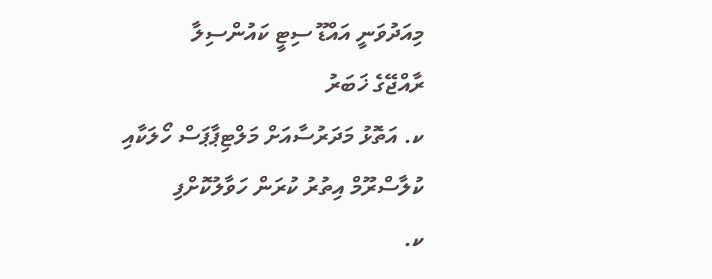މިއަދުވަނީ އައްޑޫ ސިޓީ ކައުންސިލާ
ރާއްޖޭގެ ޚަބަރު
ކ. އަތޮޅު މަދަރުސާއަށް މަލްޓިޕާޕަސް ހޯލަކާއި ކުލާސްރޫމް އިތުރު ކުރަން ހަވާލުކޮށްފި
ކ.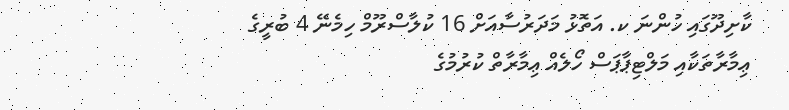ކާށިދޫގައި ހުންނަ ކ. އަތޮޅު މަދަރުސާއަށް 16 ކުލާސްރޫމް ހިމެނޭ 4 ބުރީގެ ޢިމާރާތަކާއި މަލްޓިޕާޕަސް ހޯލެއް ޢިމާރާތް ކުރުމުގެ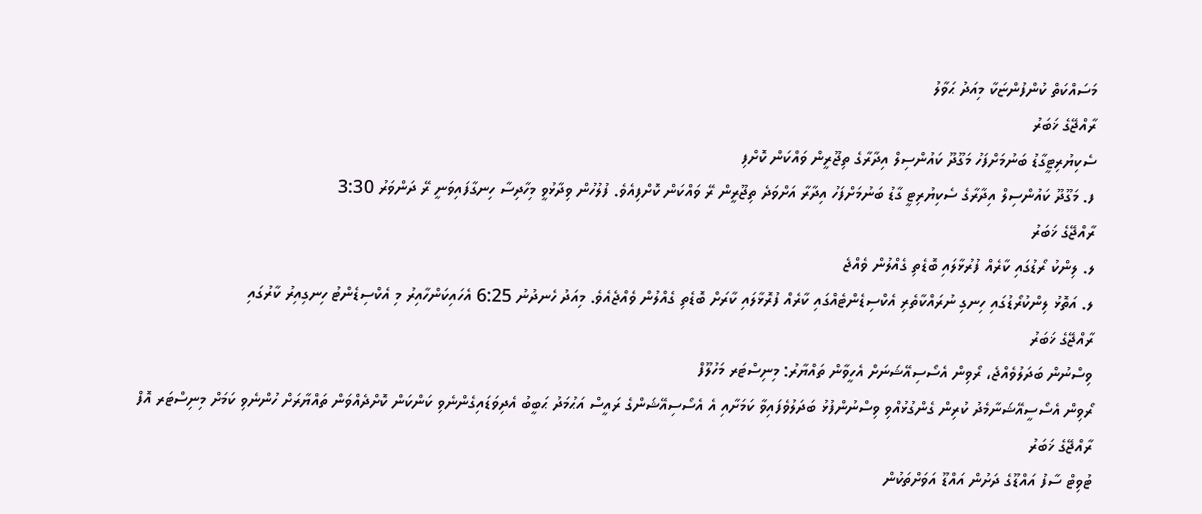މަސައްކަތް ކުންފުންޏަކާ މިއަދު ޙަވާލު
ރާއްޖޭގެ ޚަބަރު
ސެކިޔުރިޓީގާޑު ބަނުމަށްފަހު މަގޫދޫ ކައުންސިލް އިދާރާގެ ތިޖޫރީން ވައްކަން ކޮށްފި
ފ. މަގޫދޫ ކައުންސިލް އިދާރާގެ ސެކިޔުރިޓީ ގާޑު ބަނުމަށްފަހު އިދާރާ އަށްވަދެ ތިޖޫރީން ރޭ ވައްކަން ކޮށްފިއެވެ. ފުލުހުން ވިދާޅުވީ މިހާދިސާ ހިނގާފައިވަނީ ރޭ ދަންވަރު 3:30
ރާއްޖޭގެ ޚަބަރު
ލ. ލިންކު ރޯޑުގައި ކާރެއް ފުރުޅާލައި ބޮޑެތި ގެއްލުން ވެއްޖެ
ލ. އަތޮޅު ލިންކުރޯޑުގައި ހިނގި ނުރައްކާތެރި އެކްސިޑެންޓެއްގައި ކާރެއް ފުރޮޅާލައި ކާރަށް ބޮޑެތި ގެއްލުން ވެއްޖެއެވެ. މިއަދު ހެނދުނު 6:25 އެހައިކަންހާއިރު މި އެކްސިޑެންޓު ހިނގިއިރު ކާރުގައި
ރާއްޖޭގެ ޚަބަރު
ވިސްނުން ބަދަލުވެއްޖެ، ރޯވިން އެސޯސިއޭޝަނަށް އެހީވާން ތައްޔާރު: މިނިސްޓަރ މަހުލޫފް
ރޯވިން އެސޯސީއޭޝަނާމެދު ކުރިން ގެންގުޅުއްވި ވިސްނުންފުޅު ބަދަލުވެފައިވާ ކަމަށާއި އެ އެސޯސިއޭޝަންގެ ރައީސް އަޙުމަދު ޙަބީބު އެދިވަޑައިގެންނެވި ކަންކަން ކޮށްދެއްވަން ތައްޔާރަށް ހުންނެވި ކަމަށް މިނިސްޓަރ އޮފް
ރާއްޖޭގެ ޚަބަރު
ޓުވިޓް ސާފު އައްޑޫގެ ދަށުން އައްޑޫ އަވަށްތަކުން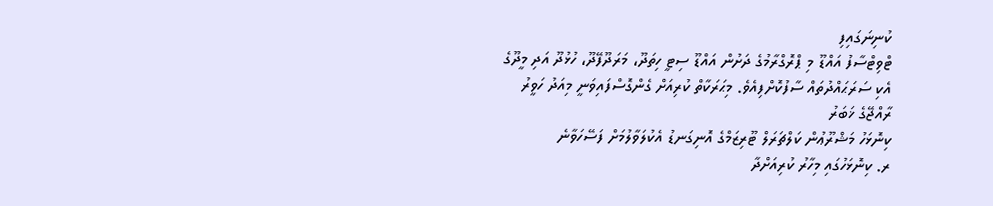ކުނިނަގައިފި
ޓްވިޓްސާފު އައްޑޫ މި ޕްރޮގްރާމުގެ ދަށުން އައްޑޫ ސިޓީ ހިތަދޫ، މަރަދޫފޭދޫ، ހުޅުދޫ އަދި މީދޫގެ އެކި ސަރަޙައްދުތައް ސާފުކޮށްފިއެވެ. މިޙަރަކާތް ކުރިއަށް ގެންގޮސްފައިވަނީ މިއަދު ހަވީރު
ރާއްޖޭގެ ޚަބަރު
ކިނޮޅަހު މަޝްރޫޢުން ކަލްޗަރަލް ޓޫރިޒަމްގެ އޮނިގަނޑު އެކުލަވާލުމަށް ފަސޭހަވާނެ
ރ. ކިނޮޅަހުގައި މިހާރު ކުރިއަށްދާ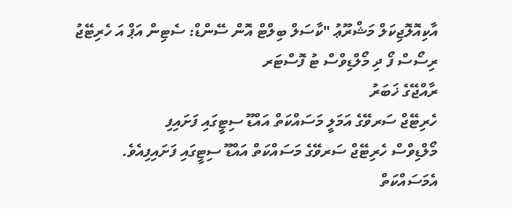އާކިއޮލޮޖިކަލް މަޝްރޫޢު "ކާސަލް ބިލްޓް އޮން ސޭންޑް: ސެޓިން އަޕް އަ ހެރިޓޭޖު ރިސޯސް ފޯ ދި މޯލްޑިވްސް ޓު ފޮސްޓަރ
ރާއްޖޭގެ ޚަބަރު
ހެރިޓޭޖް ސަރވޭގެ އަމަލީ މަސައްކަތް އައްޑޫ ސިޓީގައި ފަށައިފި
މޯލްޑިވްސް ހެރިޓޭޖް ސަރވޭގެ މަސައްކަތް އައްޑޫ ސިޓީގައި ފަށައިފިއެވެ. އެމަސައްކަތް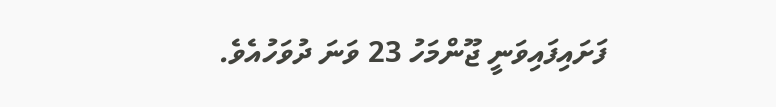ފަށައިފައިވަނީ ޖޫންމަހު 23 ވަނަ ދުވަހުއެވެ.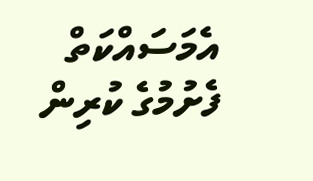އެމަސައްކަތް ފެށުމުގެ ކުރިން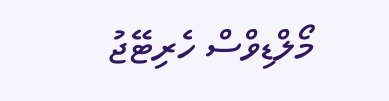މޯލްޑިވްސް ހެރިޓޭޖު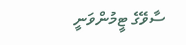ސާވޭގެ ޓީމުންވަނީ